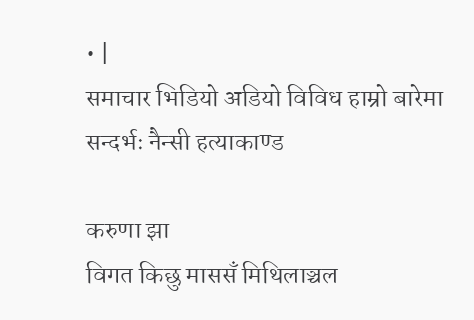• |
समाचार भिडियो अडियो विविध हाम्रो बारेमा
सन्दर्भः नैन्सी हत्याकाण्ड

करुणा झा
विगत किछु माससँ मिथिलाञ्चल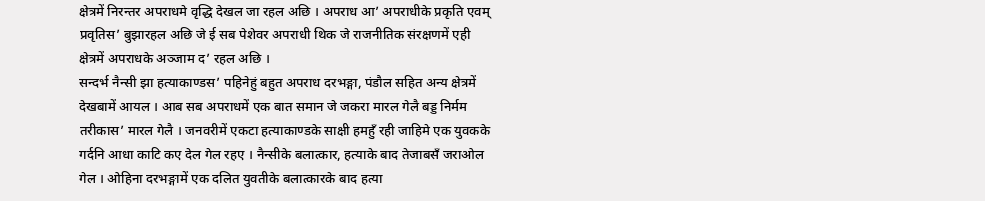क्षेत्रमें निरन्तर अपराधमे वृद्धि देखल जा रहल अछि । अपराध आ’ अपराधीके प्रकृति एवम् प्रवृतिस’ बुझारहल अछि जे ई सब पेशेवर अपराधी थिक जे राजनीतिक संरक्षणमें एही क्षेत्रमें अपराधके अञ्जाम द’ रहल अछि ।
सन्दर्भ नैन्सी झा हत्याकाण्डस’ पहिनेहुं बहुत अपराध दरभङ्गा, पंडौल सहित अन्य क्षेत्रमें देखबामें आयल । आब सब अपराधमें एक बात समान जे जकरा मारल गेलै बड्ड निर्मम तरीकास’ मारल गेलै । जनवरीमें एकटा हत्याकाण्डके साक्षी हमहुँ रही जाहिमे एक युवकके गर्दनि आधा काटि कए देल गेल रहए । नैन्सीके बलात्कार, हत्याके बाद तेजाबसँ जराओल गेल । ओहिना दरभङ्गामें एक दलित युवतीके बलात्कारके बाद हत्या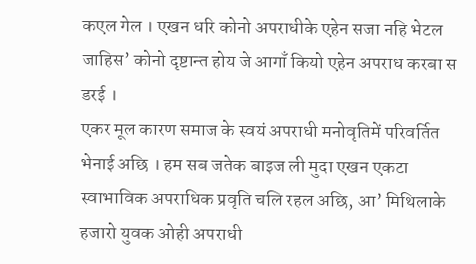कएल गेल । एखन धरि कोनो अपराधीके एहेन सजा नहि भेटल जाहिस’ कोनो दृष्टान्त होय जे आगाँ कियो एहेन अपराध करबा स डरई ।
एकर मूल कारण समाज के स्वयं अपराधी मनोवृतिमें परिवर्तित भेनाई अछि । हम सब जतेक बाइज ली मुदा एखन एकटा स्वाभाविक अपराधिक प्रवृति चलि रहल अछि, आ’ मिथिलाके हजारो युवक ओही अपराधी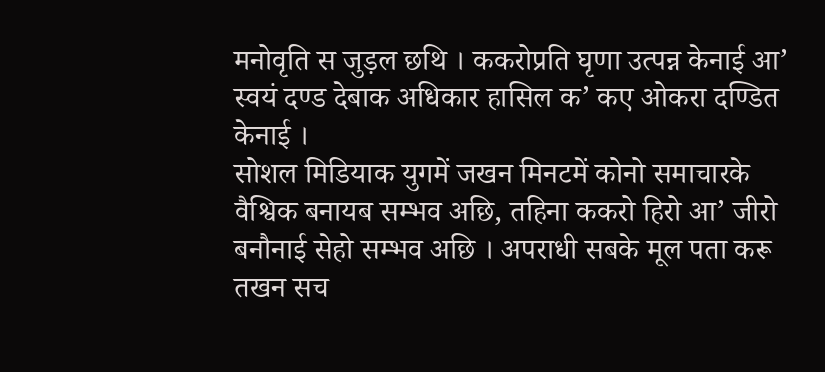मनोवृति स जुड़ल छथि । ककरोप्रति घृणा उत्पन्न केनाई आ’ स्वयं दण्ड देबाक अधिकार हासिल क’ कए ओकरा दण्डित केनाई ।
सोशल मिडियाक युगमें जखन मिनटमें कोनो समाचारके वैश्विक बनायब सम्भव अछि, तहिना ककरो हिरो आ’ जीरो बनौनाई सेहो सम्भव अछि । अपराधी सबके मूल पता करू तखन सच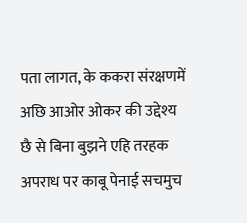पता लागत, के ककरा संरक्षणमें अछि आओर ओकर की उद्देश्य छै से बिना बुझने एहि तरहक अपराध पर काबू पेनाई सचमुच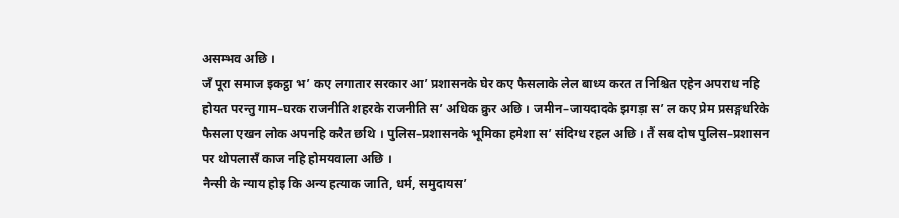असम्भव अछि ।
जँ पूरा समाज इकट्ठा भ’ कए लगातार सरकार आ’ प्रशासनके घेर कए फैसलाके लेल बाध्य करत त निश्चित एहेन अपराध नहि होयत परन्तु गाम–घरक राजनीति शहरके राजनीति स’ अधिक क्रुर अछि । जमीन–जायदादके झगड़ा स’ ल कए प्रेम प्रसङ्गधरिके फैसला एखन लोक अपनहि करैत छथि । पुलिस–प्रशासनके भूमिका हमेशा स’ संदिग्ध रहल अछि । तैं सब दोष पुलिस–प्रशासन पर थोपलासँ काज नहि होमयवाला अछि ।
नैन्सी के न्याय होइ कि अन्य हत्याक जाति, धर्म, समुदायस’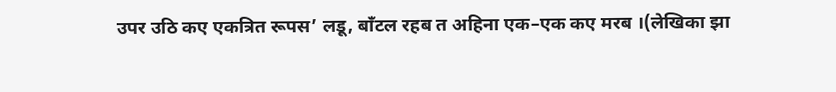उपर उठि कए एकत्रित रूपस’ लडू, बाँटल रहब त अहिना एक–एक कए मरब ।(लेखिका झा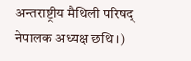अन्तराष्ट्रीय मैथिली परिषद् नेपालक अध्यक्ष छथि ।)